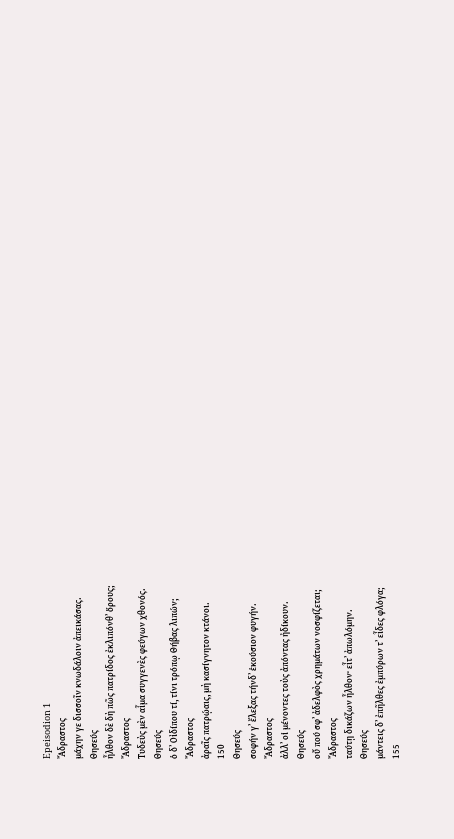Epeisodion 1
Ἄδραστος
μάχην γε δισσοῖν κνωδάλοιν ἀπεικάσας.
Θησεύς
ἦλθον δὲ δὴ πῶς πατρίδος ἐκλιπόνθʼ ὅρους;
Ἄδραστος
Τυδεὺς μὲν αἷμα συγγενὲς φεύγων χθονός.
Θησεύς
ὁ δʼ Οἰδίπου τί, τίνι τρόπῳ Θήβας λιπών;
Ἄδραστος
ἀραῖς πατρῴαις, μὴ κασίγνητον κτάνοι.
150
Θησεύς
σοφήν γʼ ἔλεξας τήνδʼ ἑκούσιον φυγήν.
Ἄδραστος
ἀλλʼ οἱ μένοντες τοὺς ἀπόντας ἠδίκουν.
Θησεύς
οὔ πού σφʼ ἀδελφὸς χρημάτων νοσφίζεται;
Ἄδραστος
ταύτῃ δικάζων ἦλθον· εἶτʼ ἀπωλόμην.
Θησεύς
μάντεις δʼ ἐπῆλθες ἐμπύρων τʼ εἶδες φλόγα;
155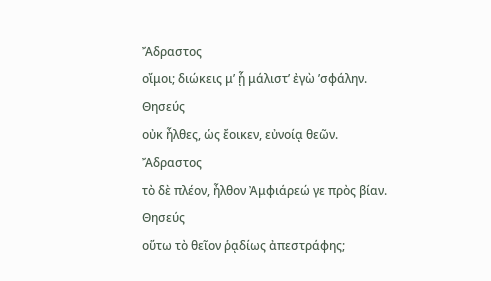Ἄδραστος
οἴμοι; διώκεις μʼ ᾗ μάλιστʼ ἐγὼ ʼσφάλην.
Θησεύς
οὐκ ἦλθες, ὡς ἔοικεν, εὐνοίᾳ θεῶν.
Ἄδραστος
τὸ δὲ πλέον, ἦλθον Ἀμφιάρεώ γε πρὸς βίαν.
Θησεύς
οὕτω τὸ θεῖον ῥᾳδίως ἀπεστράφης;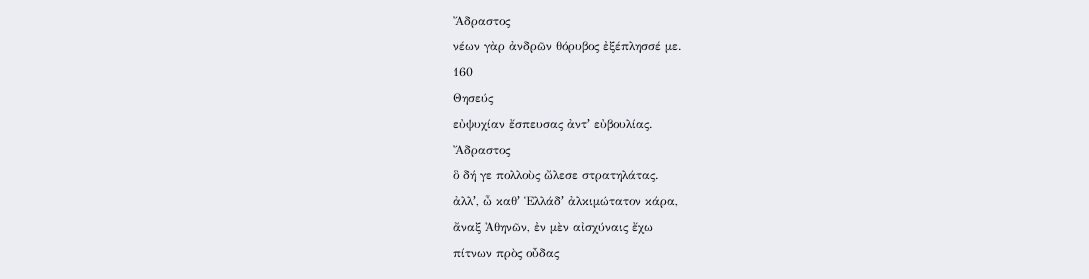Ἄδραστος
νέων γὰρ ἀνδρῶν θόρυβος ἐξέπλησσέ με.
160
Θησεύς
εὐψυχίαν ἔσπευσας ἀντʼ εὐβουλίας.
Ἄδραστος
ὃ δή γε πολλοὺς ὤλεσε στρατηλάτας.
ἀλλʼ, ὦ καθʼ Ἑλλάδʼ ἀλκιμώτατον κάρα,
ἄναξ Ἀθηνῶν, ἐν μὲν αἰσχύναις ἔχω
πίτνων πρὸς οὖδας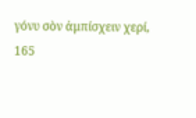γόνυ σὸν ἀμπίσχειν χερί,
165